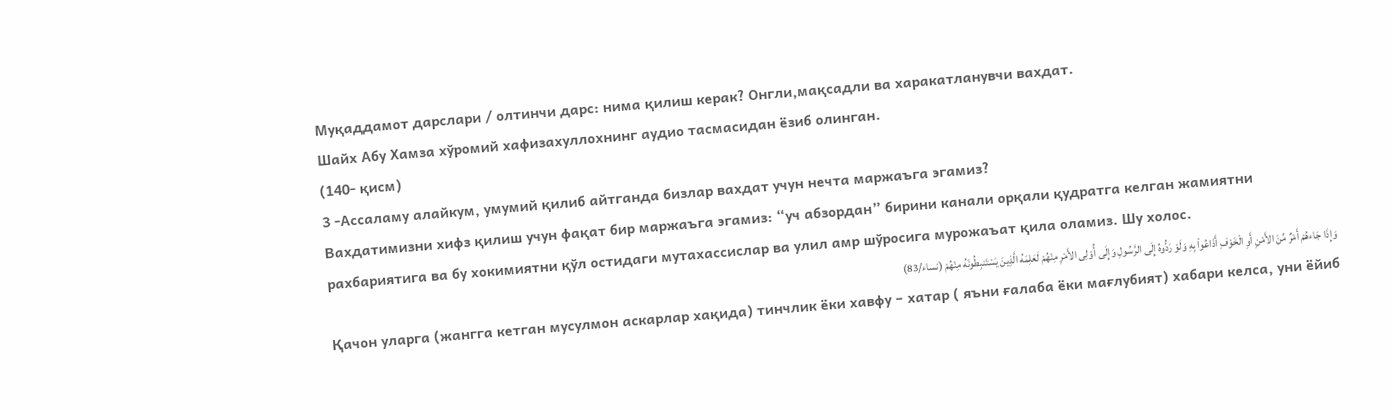Муқаддамот дарслари / олтинчи дарс: нима қилиш керак? Онгли,мақсадли ва харакатланувчи вахдат.
Шайх Абу Хамза хўромий хафизахуллохнинг аудио тасмасидан ёзиб олинган.
(140- қисм)
3 -Ассаламу алайкум, умумий қилиб айтганда бизлар вахдат учун нечта маржаъга эгамиз?
Вахдатимизни хифз қилиш учун фақат бир маржаъга эгамиз: “уч абзордан” бирини канали орқали қудратга келган жамиятни рахбариятига ва бу хокимиятни қўл остидаги мутахассислар ва улил амр шўросига мурожаъат қила оламиз. Шу холос.
وَإِذَا جَاءهُمْ أَمْرٌ مِّنَ الأَمْنِ أَوِ الْخَوْفِ أَذَاعُواْ بِهِ وَلَوْ رَدُّوهُ إِلَى الرَّسُولِ وَإِلَى أُوْلِی الأَمْرِ مِنْهُمْ لَعَلِمَهُ الَّذِینَ یَسْتَنبِطُونَهُ مِنْهُمْ (نساء/83)
Қачон уларга (жангга кетган мусулмон аскарлар хақида) тинчлик ёки хавфу – хатар ( яъни ғалаба ёки мағлубият) хабари келса, уни ёйиб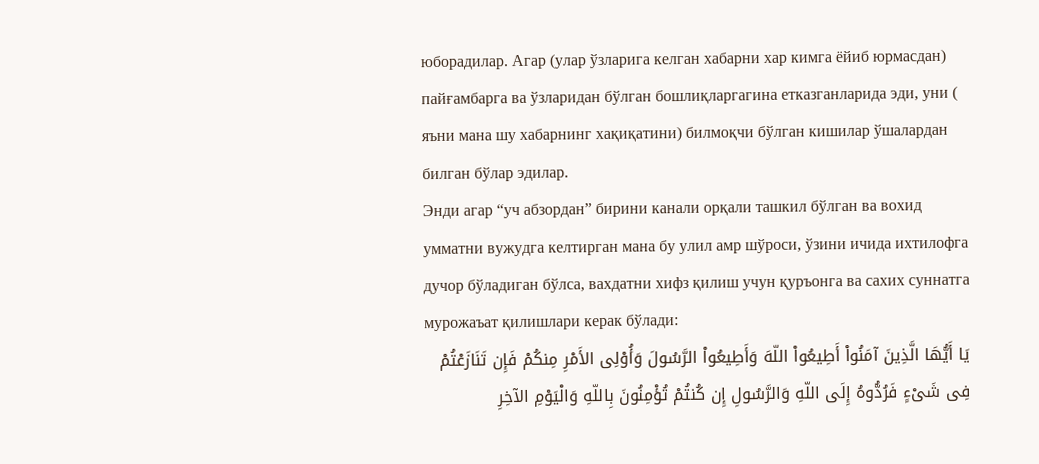юборадилар. Агар (улар ўзларига келган хабарни хар кимга ёйиб юрмасдан) пайғамбарга ва ўзларидан бўлган бошлиқларгагина етказганларида эди, уни ( яъни мана шу хабарнинг хақиқатини) билмоқчи бўлган кишилар ўшалардан билган бўлар эдилар.
Энди агар “уч абзордан” бирини канали орқали ташкил бўлган ва вохид умматни вужудга келтирган мана бу улил амр шўроси, ўзини ичида ихтилофга дучор бўладиган бўлса, вахдатни хифз қилиш учун қуръонга ва сахих суннатга мурожаъат қилишлари керак бўлади:
یَا أَیُّهَا الَّذِینَ آمَنُواْ أَطِیعُواْ اللّهَ وَأَطِیعُواْ الرَّسُولَ وَأُوْلِی الأَمْرِ مِنکُمْ فَإِن تَنَازَعْتُمْ فِی شَیْءٍ فَرُدُّوهُ إِلَى اللّهِ وَالرَّسُولِ إِن کُنتُمْ تُؤْمِنُونَ بِاللّهِ وَالْیَوْمِ الآخِرِ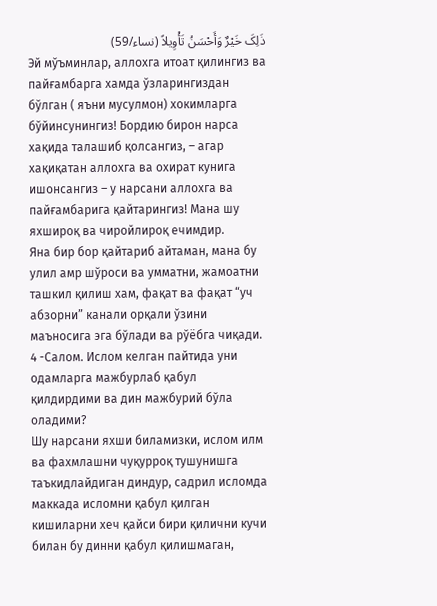ذَلِکَ خَیْرٌ وَأَحْسَنُ تَأْوِیلاً (نساء/59)
Эй мўъминлар, аллохга итоат қилингиз ва пайғамбарга хамда ўзларингиздан бўлган ( яъни мусулмон) хокимларга бўйинсунингиз! Бордию бирон нарса хақида талашиб қолсангиз, – агар хақиқатан аллохга ва охират кунига ишонсангиз – у нарсани аллохга ва пайғамбарига қайтарингиз! Мана шу яхшироқ ва чиройлироқ ечимдир.
Яна бир бор қайтариб айтаман, мана бу улил амр шўроси ва умматни, жамоатни ташкил қилиш хам, фақат ва фақат “уч абзорни” канали орқали ўзини маъносига эга бўлади ва рўёбга чиқади.
4 -Салом. Ислом келган пайтида уни одамларга мажбурлаб қабул қилдирдими ва дин мажбурий бўла оладими?
Шу нарсани яхши биламизки, ислом илм ва фахмлашни чуқурроқ тушунишга таъкидлайдиган диндур, садрил исломда маккада исломни қабул қилган кишиларни хеч қайси бири қилични кучи билан бу динни қабул қилишмаган,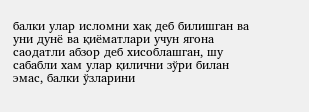балки улар исломни хақ деб билишган ва уни дунё ва қиёматлари учун ягона саодатли абзор деб хисоблашган, шу сабабли хам улар қилични зўри билан эмас, балки ўзларини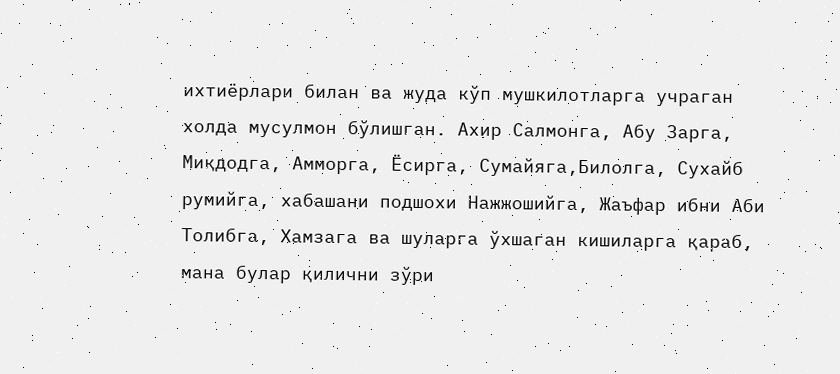ихтиёрлари билан ва жуда кўп мушкилотларга учраган холда мусулмон бўлишган. Ахир Салмонга, Абу Зарга, Миқдодга, Амморга, Ёсирга, Сумайяга,Билолга, Сухайб румийга, хабашани подшохи Нажжошийга, Жаъфар ибни Аби Толибга, Хамзага ва шуларга ўхшаган кишиларга қараб, мана булар қилични зўри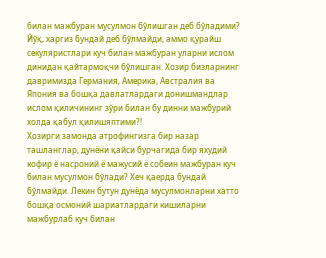билан мажбуран мусулмон бўлишган деб бўладими? Йўқ, харгиз бундай деб бўлмайди, аммо қурайш секуляристлари куч билан мажбуран уларни ислом динидан қайтармоқчи бўлишган. Хозир бизларнинг давримизда Германия, Америка, Австралия ва Япония ва бошқа давлатлардаги донишмандлар ислом қиличининг зўри билан бу динни мажбурий холда қабул қилишяптими?!
Хозирги замонда атрофингизга бир назар ташланглар, дунёни қайси бурчагида бир яхудий кофир ё насроний ё мажусий ё собеин мажбуран куч билан мусулмон бўлади? Хеч қаерда бундай бўлмайди. Лекин бутун дунёда мусулмонларни хатто бошқа осмоний шариатлардаги кишиларни мажбурлаб куч билан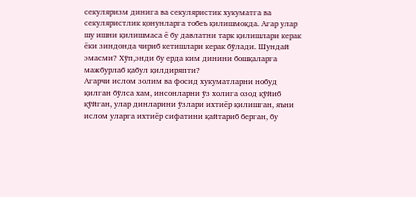секуляризм динига ва секуляристик хукуматга ва секуляристлик қонунларга тобеъ қилишмоқда. Агар улар шу ишни қилишмаса ё бу давлатни тарк қилишлари керак ёки зиндонда чириб кетишлари керак бўлади. Шундай эмасми? Хўп,энди бу ерда ким динини бошқаларга мажбурлаб қабул қилдиряпти?
Агарчи ислом золим ва фосид хукуматларни нобуд қилган бўлса хам, инсонларни ўз холига озод қўйиб қўйган, улар динларини ўзлари ихтиёр қилишган, яъни ислом уларга ихтиёр сифатини қайтариб берган, бу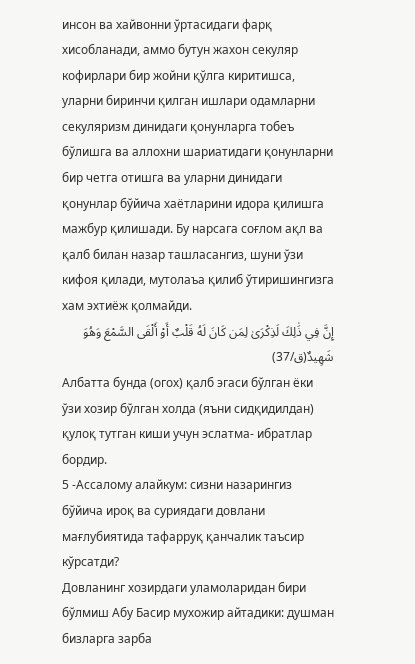инсон ва хайвонни ўртасидаги фарқ хисобланади, аммо бутун жахон секуляр кофирлари бир жойни қўлга киритишса, уларни биринчи қилган ишлари одамларни секуляризм динидаги қонунларга тобеъ бўлишга ва аллохни шариатидаги қонунларни бир четга отишга ва уларни динидаги қонунлар бўйича хаётларини идора қилишга мажбур қилишади. Бу нарсага соғлом ақл ва қалб билан назар ташласангиз, шуни ўзи кифоя қилади, мутолаъа қилиб ўтиришингизга хам эхтиёж қолмайди.
إِنَّ فِي ذَٰلِكَ لَذِكْرَىٰ لِمَن كَانَ لَهُ قَلْبٌ أَوْ أَلْقَى السَّمْعَ وَهُوَ شَهِيدٌ(ق/37)
Албатта бунда (огох) қалб эгаси бўлган ёки ўзи хозир бўлган холда (яъни сидқидилдан) қулоқ тутган киши учун эслатма- ибратлар бордир.
5 -Ассалому алайкум: сизни назарингиз бўйича ироқ ва суриядаги довлани мағлубиятида тафарруқ қанчалик таъсир кўрсатди?
Довланинг хозирдаги уламоларидан бири бўлмиш Абу Басир мухожир айтадики: душман бизларга зарба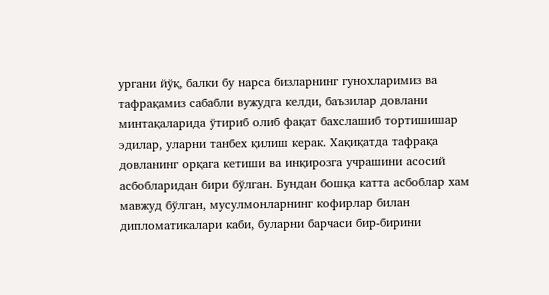ургани йўқ, балки бу нарса бизларнинг гунохларимиз ва тафрақамиз сабабли вужудга келди, баъзилар довлани минтақаларида ўтириб олиб фақат бахслашиб тортишишар эдилар, уларни танбех қилиш керак. Хақиқатда тафрақа довланинг орқага кетиши ва инқирозга учрашини асосий асбобларидан бири бўлган. Бундан бошқа катта асбоблар хам мавжуд бўлган, мусулмонларнинг кофирлар билан дипломатикалари каби, буларни барчаси бир-бирини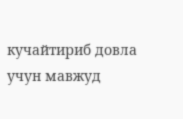кучайтириб довла учун мавжуд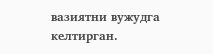вазиятни вужудга келтирган.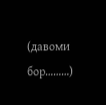(давоми бор………)